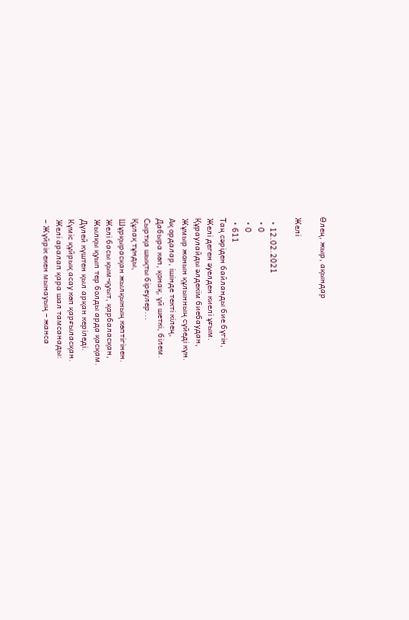Өлең, жыр, ақындар

Желі

  • 12.02.2021
  • 0
  • 0
  • 611
Таң сәріден байланды бие бүгін,
Желі деген әуелден киелі ұғым.
Құраулайды әлдекім биебаудан,
Жұмыр жонын құлынның сүйеді күн.
Ақ ордалар, ішінде текті кілең,
Дабыра көп, қонақ, үй шеткі, білем.
Сыртқа шықты біреулер...
Құлақ тұнды,
Шұрқырасқан жылқының көптігінен.
Желі басы қым-қуыт, қарбаласқан,
Жылқы қуып тер болды арда қасқам.
Дүлей күштен қыл арқан керіледі.
Күміс құйрық асау көп қарғыласқан.
Желі аралап қара шал тамсанады:
– Жүйрік екен мынауың – жанса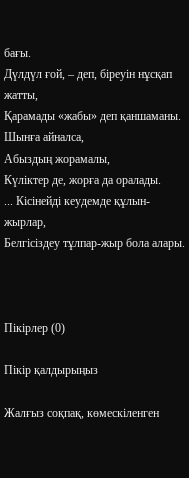бағы.
Дүлдүл ғой, – деп, біреуін нұсқап жатты,
Қарамады «жабы» деп қаншаманы.
Шынға айналса,
Абыздың жорамалы,
Күліктер де, жорға да оралады.
... Кісінейді кеудемде құлын-жырлар,
Белгісіздеу тұлпар-жыр бола алары.



Пікірлер (0)

Пікір қалдырыңыз

Жалғыз соқпақ, көмескіленген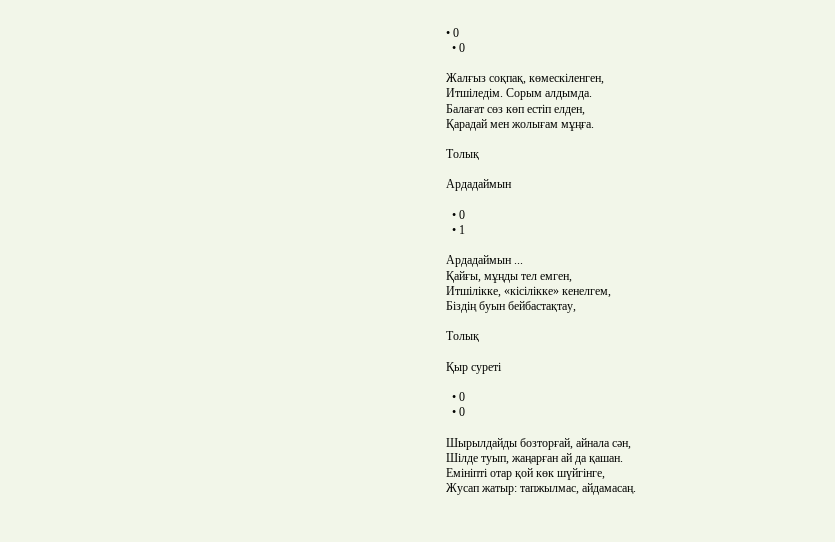• 0
  • 0

Жалғыз соқпақ, көмескіленген,
Итшіледім. Сорым алдымда.
Балағат сөз көп естіп елден,
Қарадай мен жолығам мұңға.

Толық

Ардадаймын

  • 0
  • 1

Ардадаймын ...
Қайғы, мұңды тел емген,
Итшілікке, «кісілікке» кенелгем,
Біздің буын бейбастақтау,

Толық

Қыр суреті

  • 0
  • 0

Шырылдайды бозторғай, айнала сән,
Шілде туып, жаңарған ай да қашан.
Емініпті отар қой көк шүйгінге,
Жусап жатыр: тапжылмас, айдамасаң.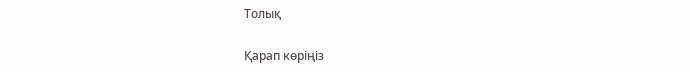Толық

Қарап көріңіз